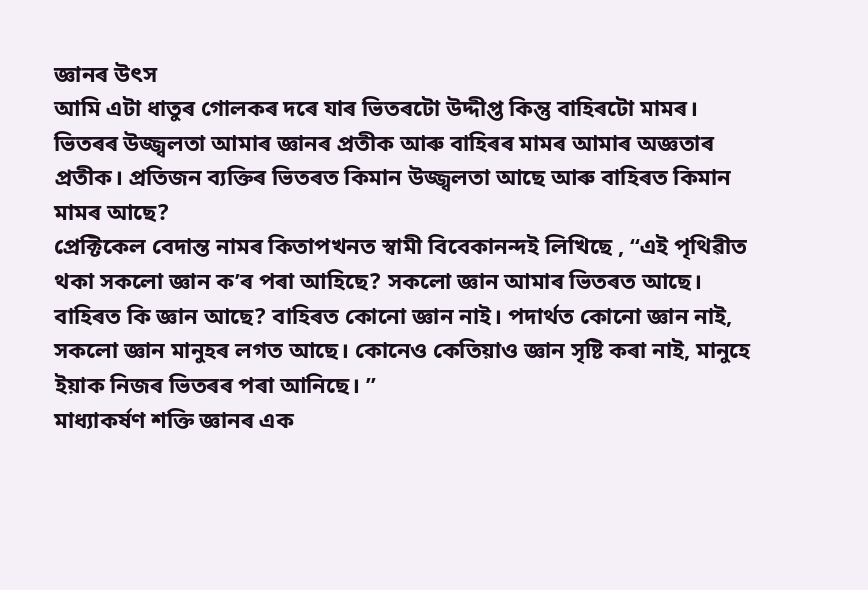জ্ঞানৰ উৎস
আমি এটা ধাতুৰ গোলকৰ দৰে যাৰ ভিতৰটো উদ্দীপ্ত কিন্তু বাহিৰটো মামৰ। ভিতৰৰ উজ্জ্বলতা আমাৰ জ্ঞানৰ প্ৰতীক আৰু বাহিৰৰ মামৰ আমাৰ অজ্ঞতাৰ প্ৰতীক। প্ৰতিজন ব্যক্তিৰ ভিতৰত কিমান উজ্জ্বলতা আছে আৰু বাহিৰত কিমান মামৰ আছে?
প্ৰেক্টিকেল বেদান্ত নামৰ কিতাপখনত স্বামী বিবেকানন্দই লিখিছে , “এই পৃথিৱীত থকা সকলো জ্ঞান ক’ৰ পৰা আহিছে? সকলো জ্ঞান আমাৰ ভিতৰত আছে। বাহিৰত কি জ্ঞান আছে? বাহিৰত কোনো জ্ঞান নাই। পদাৰ্থত কোনো জ্ঞান নাই, সকলো জ্ঞান মানুহৰ লগত আছে। কোনেও কেতিয়াও জ্ঞান সৃষ্টি কৰা নাই, মানুহে ইয়াক নিজৰ ভিতৰৰ পৰা আনিছে। ”
মাধ্যাকৰ্ষণ শক্তি জ্ঞানৰ এক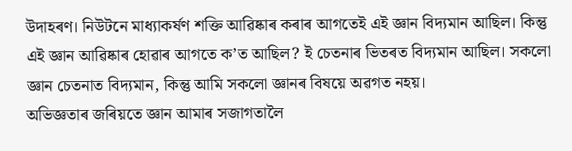উদাহৰণ। নিউটনে মাধ্যাকৰ্ষণ শক্তি আৱিষ্কাৰ কৰাৰ আগতেই এই জ্ঞান বিদ্যমান আছিল। কিন্তু এই জ্ঞান আৱিষ্কাৰ হোৱাৰ আগতে ক’ত আছিল? ই চেতনাৰ ভিতৰত বিদ্যমান আছিল। সকলো জ্ঞান চেতনাত বিদ্যমান, কিন্তু আমি সকলো জ্ঞানৰ বিষয়ে অৱগত নহয়।
অভিজ্ঞতাৰ জৰিয়তে জ্ঞান আমাৰ সজাগতালৈ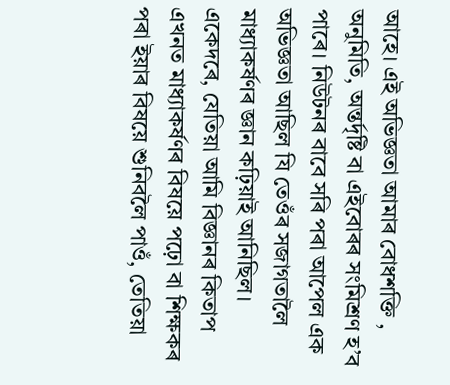আহে। এই অভিজ্ঞতা আমাৰ বোধশক্তি , অনুমিতি, অন্তৰ্দৃষ্টি বা এইবোৰৰ সংমিশ্ৰণ হ’ব পাৰে। নিউটনৰ বাবে সৰি পৰা আপেল এক অভিজ্ঞতা আছিল যি তেওঁৰ সজাগতালৈ মাধ্যাকৰ্ষণৰ জ্ঞান কঢ়িয়াই আনিছিল। একেদৰে, যেতিয়া আমি বিজ্ঞানৰ কিতাপ এখনত মাধ্যাকৰ্ষণৰ বিষয়ে পঢ়ো বা শিক্ষকৰ পৰা ইয়াৰ বিষয়ে শুনিবলৈ পাওঁ, তেতিয়া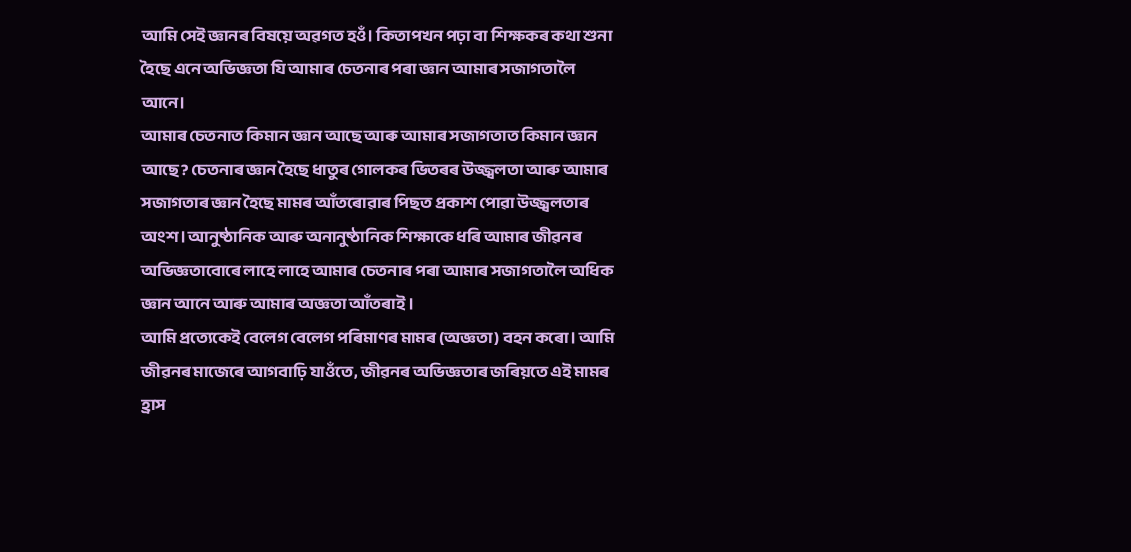আমি সেই জ্ঞানৰ বিষয়ে অৱগত হওঁ। কিতাপখন পঢ়া বা শিক্ষকৰ কথা শুনা হৈছে এনে অভিজ্ঞতা যি আমাৰ চেতনাৰ পৰা জ্ঞান আমাৰ সজাগতালৈ আনে।
আমাৰ চেতনাত কিমান জ্ঞান আছে আৰু আমাৰ সজাগতাত কিমান জ্ঞান আছে? চেতনাৰ জ্ঞান হৈছে ধাতুৰ গোলকৰ ভিতৰৰ উজ্জ্বলতা আৰু আমাৰ সজাগতাৰ জ্ঞান হৈছে মামৰ আঁতৰোৱাৰ পিছত প্ৰকাশ পোৱা উজ্জ্বলতাৰ অংশ। আনুষ্ঠানিক আৰু অনানুষ্ঠানিক শিক্ষাকে ধৰি আমাৰ জীৱনৰ অভিজ্ঞতাবোৰে লাহে লাহে আমাৰ চেতনাৰ পৰা আমাৰ সজাগতালৈ অধিক জ্ঞান আনে আৰু আমাৰ অজ্ঞতা আঁতৰাই ।
আমি প্ৰত্যেকেই বেলেগ বেলেগ পৰিমাণৰ মামৰ (অজ্ঞতা) বহন কৰো। আমি জীৱনৰ মাজেৰে আগবাঢ়ি যাওঁতে, জীৱনৰ অভিজ্ঞতাৰ জৰিয়তে এই মামৰ হ্ৰাস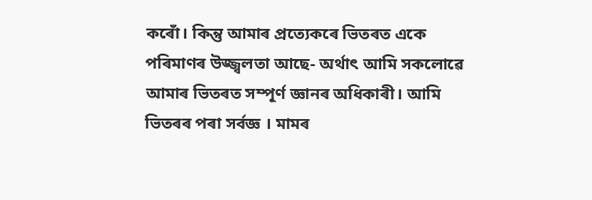কৰোঁ। কিন্তু আমাৰ প্ৰত্যেকৰে ভিতৰত একে পৰিমাণৰ উজ্জ্বলতা আছে- অৰ্থাৎ আমি সকলোৱে আমাৰ ভিতৰত সম্পূৰ্ণ জ্ঞানৰ অধিকাৰী। আমি ভিতৰৰ পৰা সৰ্বজ্ঞ । মামৰ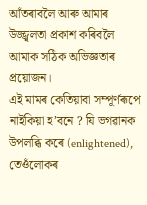আঁতৰাবলৈ আৰু আমাৰ উজ্জ্বলতা প্ৰকাশ কৰিবলৈ আমাক সঠিক অভিজ্ঞতাৰ প্ৰয়োজন।
এই মামৰ কেতিয়াবা সম্পূৰ্ণৰূপে নাইকিয়া হ’বনে ? যি ভগৱানক উপলব্ধি কৰে (enlightened), তেওঁলোকৰ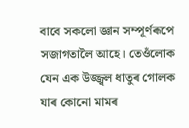বাবে সকলো জ্ঞান সম্পূৰ্ণৰূপে সজাগতালৈ আহে। তেওঁলোক যেন এক উজ্জ্বল ধাতুৰ গোলক যাৰ কোনো মামৰ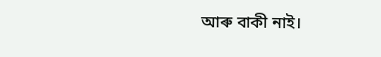আৰু বাকী নাই।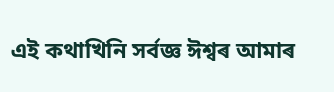এই কথাখিনি সৰ্বজ্ঞ ঈশ্বৰ আমাৰ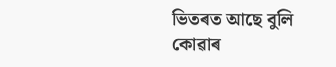ভিতৰত আছে বুলি কোৱাৰ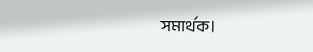সমাৰ্থক।